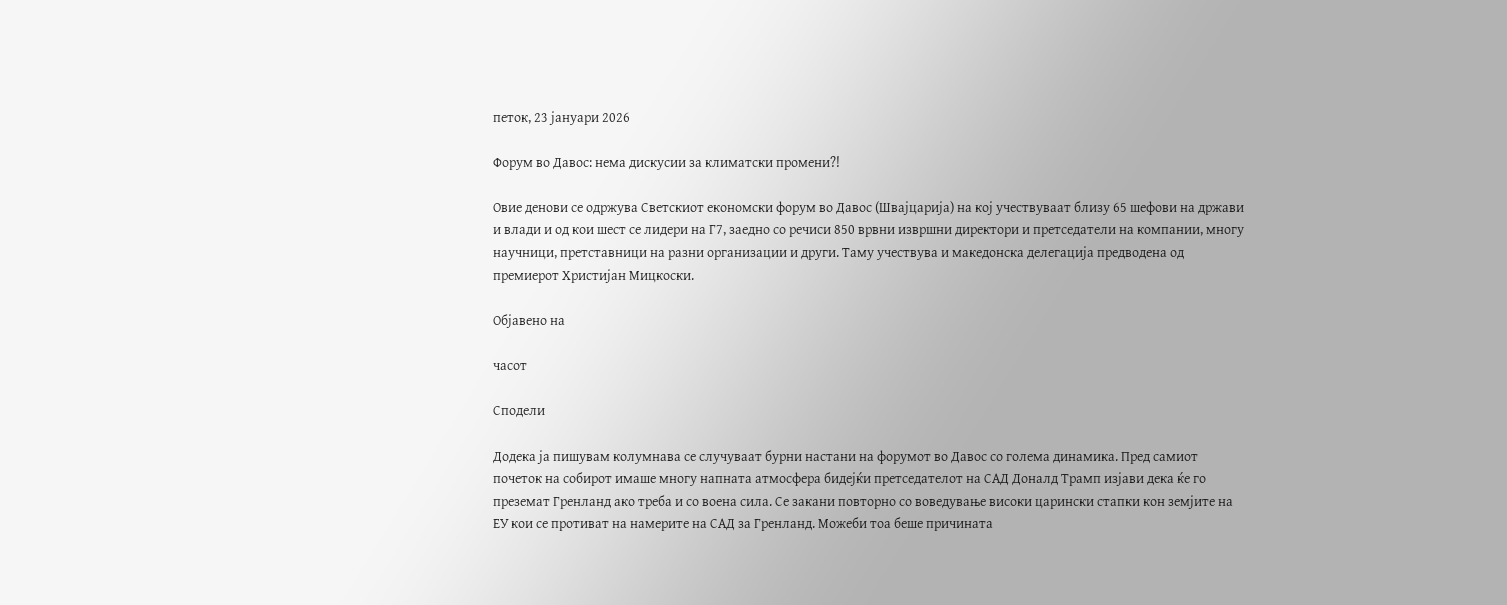петок, 23 јануари 2026

Форум во Давос: нема дискусии за климатски промени?!

Овие денови се одржува Светскиот економски форум во Давос (Швајцарија) на кој учествуваат близу 65 шефови на држави и влади и од кои шест се лидери на Г7, заедно со речиси 850 врвни извршни директори и претседатели на компании, многу научници, претставници на разни организации и други. Таму учествува и македонска делегација предводена од премиерот Христијан Мицкоски.

Објавено на

часот

Сподели

Додека ја пишувам колумнава се случуваат бурни настани на форумот во Давос со голема динамика. Пред самиот почеток на собирот имаше многу напната атмосфера бидејќи претседателот на САД Доналд Трамп изјави дека ќе го преземат Гренланд ако треба и со воена сила. Се закани повторно со воведување високи царински стапки кон земјите на ЕУ кои се противат на намерите на САД за Гренланд. Можеби тоа беше причината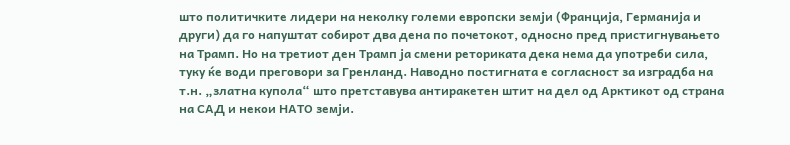што политичките лидери на неколку големи европски земји (Франција, Германија и други) да го напуштат собирот два дена по почетокот, односно пред пристигнувањето на Трамп. Но на третиот ден Трамп ја смени реториката дека нема да употреби сила, туку ќе води преговори за Гренланд. Наводно постигната е согласност за изградба на т.н. „златна купола“ што претставува антиракетен штит на дел од Арктикот од страна на САД и некои НАТО земји.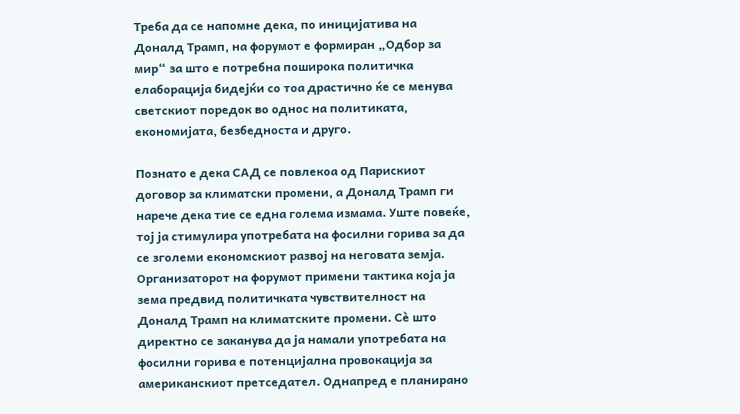Треба да се напомне дека, по иницијатива на Доналд Трамп, на форумот е формиран „Одбор за мир“ за што е потребна поширока политичка елаборација бидејќи со тоа драстично ќе се менува светскиот поредок во однос на политиката, економијата, безбедноста и друго.

Познато е дека САД се повлекоа од Парискиот договор за климатски промени, а Доналд Трамп ги нарече дека тие се една голема измама. Уште повеќе, тој ја стимулира употребата на фосилни горива за да се зголеми економскиот развој на неговата земја. Организаторот на форумот примени тактика која ја зема предвид политичката чувствителност на Доналд Трамп на климатските промени. Сè што директно се заканува да ја намали употребата на фосилни горива е потенцијална провокација за американскиот претседател. Однапред е планирано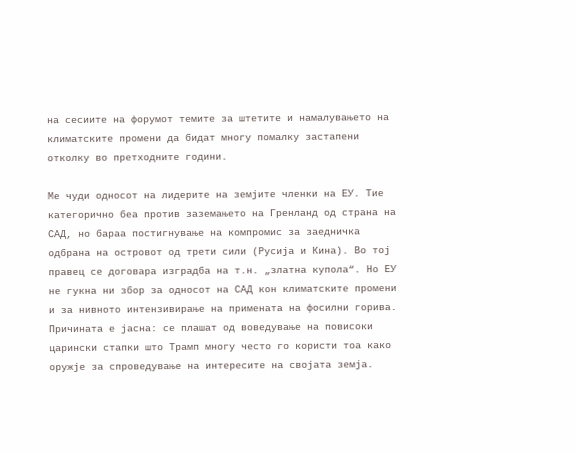на сесиите на форумот темите за штетите и намалувањето на климатските промени да бидат многу помалку застапени отколку во претходните години.

Ме чуди односот на лидерите на земјите членки на ЕУ. Тие категорично беа против заземањето на Гренланд од страна на САД, но бараа постигнување на компромис за заедничка одбрана на островот од трети сили (Русија и Кина). Во тој правец се договара изградба на т.н. „златна купола“. Но ЕУ не гукна ни збор за односот на САД кон климатските промени и за нивното интензивирање на примената на фосилни горива. Причината е јасна: се плашат од воведување на повисоки царински стапки што Трамп многу често го користи тоа како оружје за спроведување на интересите на својата земја.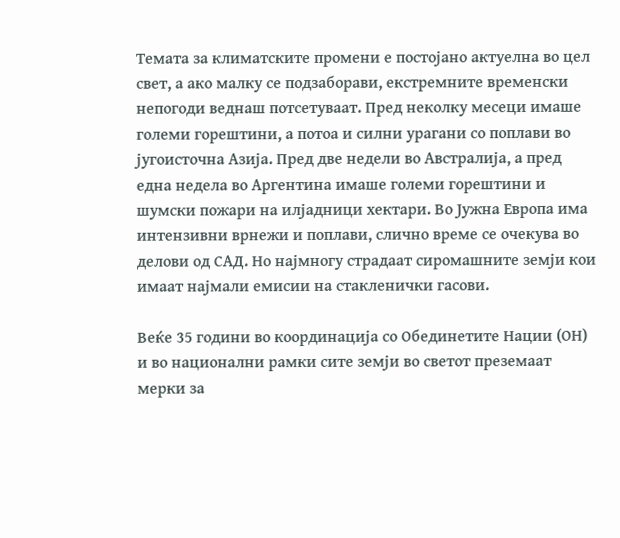Темата за климатските промени е постојано актуелна во цел свет, а ако малку се подзаборави, екстремните временски непогоди веднаш потсетуваат. Пред неколку месеци имаше големи горештини, а потоа и силни урагани со поплави во југоисточна Азија. Пред две недели во Австралија, а пред една недела во Аргентина имаше големи горештини и шумски пожари на илјадници хектари. Во Јужна Европа има интензивни врнежи и поплави, слично време се очекува во делови од САД. Но најмногу страдаат сиромашните земји кои имаат најмали емисии на стакленички гасови.

Веќе 35 години во координација со Обединетите Нации (ОН) и во национални рамки сите земји во светот преземаат мерки за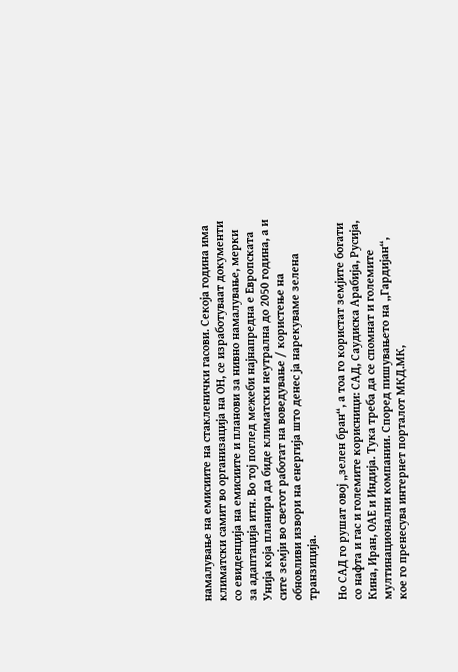намалување на емисиите на стакленички гасови. Секоја година има климатски самит во организација на ОН, се изработуваат документи со евиденција на емисиите и планови за нивно намалување, мерки за адаптација итн. Во тој поглед межеби најнапредна е Европската Унија која планира да биде климатски неутрална до 2050 година, а и сите земји во светот работат на воведување / користење на обновливи извори на енергија што денес ја нарекуваме зелена транзиција.

Но САД го рушат овој „зелен бран“, а тоа го користат земјите богати со нафта и гас и големите корисници: САД, Саудиска Арабија, Русија, Кина, Иран, ОАЕ и Индија. Тука треба да се спомнат и големите мултинационални компании. Според пишувањето на „Гардијан“, кое го пренесува интернет порталот МКД.МК,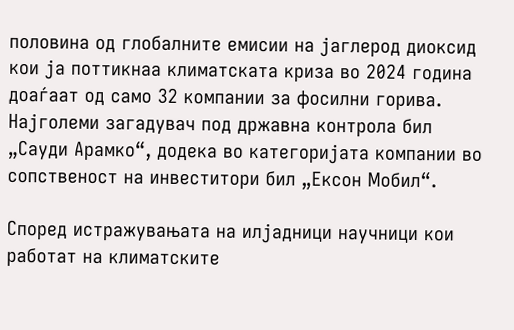половина од глобалните емисии на јаглерод диоксид кои ја поттикнаа климатската криза во 2024 година доаѓаат од само 32 компании за фосилни горива. Најголеми загадувач под државна контрола бил „Сауди Арамко“, додека во категоријата компании во сопственост на инвеститори бил „Ексон Мобил“.

Според истражувањата на илјадници научници кои работат на климатските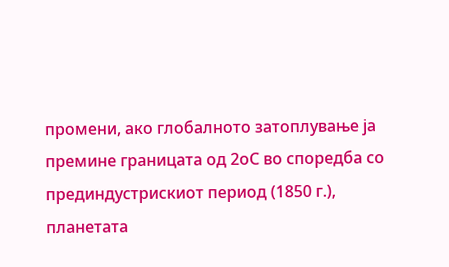промени, ако глобалното затоплување ја премине границата од 2оС во споредба со прединдустрискиот период (1850 г.), планетата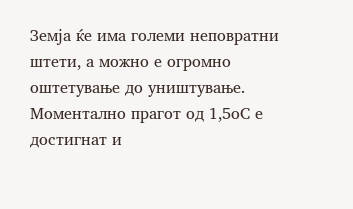Земја ќе има големи неповратни штети, а можно е огромно оштетување до уништување. Моментално прагот од 1,5оС е достигнат и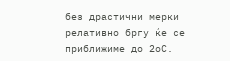без драстични мерки релативно бргу ќе се приближиме до 2оС.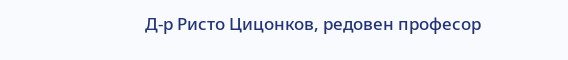Д-р Ристо Цицонков, редовен професор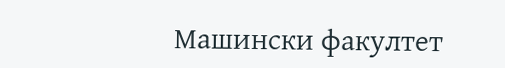Машински факултет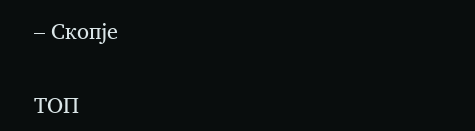– Скопје

ТОП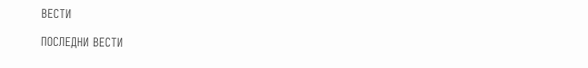ВЕСТИ

ПОСЛЕДНИ ВЕСТИ